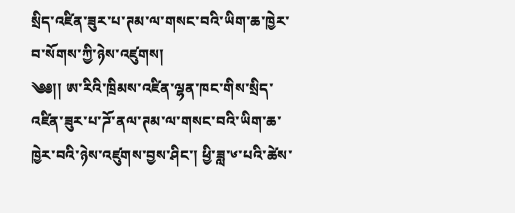སྲིད་འཛིན་ཟུར་པ་ཊམ་ལ་གསང་བའི་ཡིག་ཆ་ཁྱེར་བ་སོགས་ཀྱི་ཉེས་འཛུགས།
༄༅།། ཨ་རིའི་ཁྲིམས་འཛིན་ལྷན་ཁང་གིས་སྲིད་འཛིན་ཟུར་པ་ཌོ་ནལ་ཊམ་ལ་གསང་བའི་ཡིག་ཆ་ཁྱེར་བའི་ཉེས་འཛུགས་བྱས་ཤིང་། ཕྱི་ཟླ་༦་པའི་ཚེས་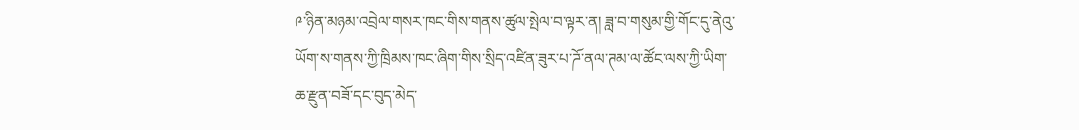༩་ཉིན་མཉམ་འབྲེལ་གསར་ཁང་གིས་གནས་ཚུལ་སྤེལ་བ་ལྟར་ན། ཟླ་བ་གསུམ་གྱི་གོང་དུ་ནེའུ་ཡོག་ས་གནས་ཀྱི་ཁྲིམས་ཁང་ཞིག་གིས་སྲིད་འཛིན་ཟུར་པ་ཌོ་ནལ་ཊམ་ལ་ཚོང་ལས་ཀྱི་ཡིག་ཆ་རྫུན་བཟོ་དང་བུད་མེད་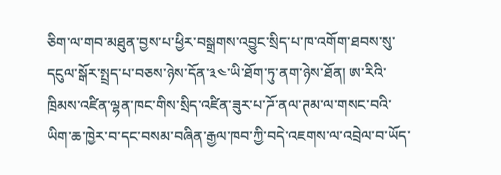ཅིག་ལ་གབ་མཐུན་བྱས་པ་ཕྱིར་བསྒྲགས་འབྱུང་སྲིད་པ་ཁ་འགོག་ཐབས་སུ་དངུལ་སྒོར་སྤྲད་པ་བཅས་ཉེས་དོན་༣༤་ཡི་ཐོག་ཏུ་ནག་ཉེས་ཐོན། ཨ་རིའི་ཁྲིམས་འཛིན་ལྷན་ཁང་གིས་སྲིད་འཛིན་ཟུར་པ་ཌོ་ནལ་ཊམ་ལ་གསང་བའི་ཡིག་ཆ་ཁྱེར་བ་དང་བསམ་བཞིན་རྒྱལ་ཁབ་ཀྱི་བདེ་འཇགས་ལ་འབྲེལ་བ་ཡོད་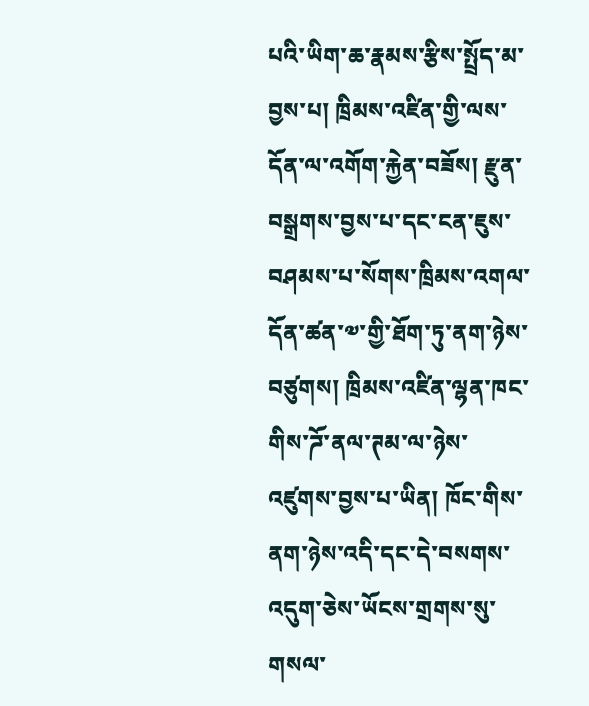པའི་ཡིག་ཆ་རྣམས་རྩིས་སྤྲོད་མ་བྱས་པ། ཁྲིམས་འཛིན་གྱི་ལས་དོན་ལ་འགོག་རྐྱེན་བཟོས། རྫུན་བསྒྲགས་བྱས་པ་དང་ངན་ཇུས་བཤམས་པ་སོགས་ཁྲིམས་འགལ་དོན་ཚན་༧་གྱི་ཐོག་ཏུ་ནག་ཉེས་བཙུགས། ཁྲིམས་འཛིན་ལྷན་ཁང་གིས་ཌོ་ནལ་ཊམ་ལ་ཉེས་འཛུགས་བྱས་པ་ཡིན། ཁོང་གིས་ནག་ཉེས་འདི་དང་དེ་བསགས་འདུག་ཅེས་ཡོངས་གྲགས་སུ་གསལ་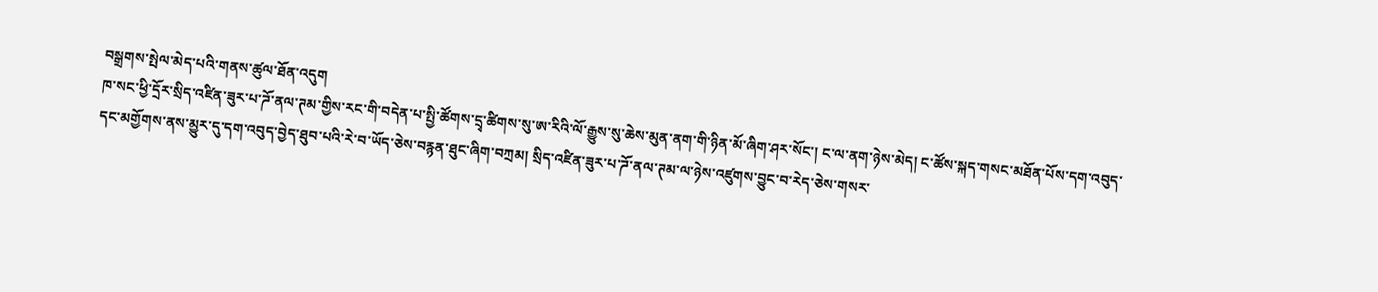བསྒྲགས་སྤེལ་མེད་པའི་གནས་ཚུལ་ཐོན་འདུག
ཁ་སང་ཕྱི་དྲོར་སྲིད་འཛིན་ཟུར་པ་ཌོ་ནལ་ཊམ་གྱིས་རང་གི་བདེན་པ་སྤྱི་ཚོགས་དྲྭ་ཚིགས་སུ་ཨ་རིའི་ལོ་རྒྱུས་སུ་ཆེས་མུན་ནག་གི་ཉིན་མོ་ཞིག་ཤར་སོང་། ང་ལ་ནག་ཉེས་མེད། ང་ཚོས་སྐད་གསང་མཐོན་པོས་དག་འབུད་དང་མགྱོགས་ནས་མྱུར་དུ་དག་འབུད་བྱེད་ཐུབ་པའི་རེ་བ་ཡོད་ཅེས་བརྙན་ཐུང་ཞིག་བཀྲམ། སྲིད་འཛིན་ཟུར་པ་ཌོ་ནལ་ཊམ་ལ་ཉེས་འཛུགས་བྱུང་བ་རེད་ཅེས་གསར་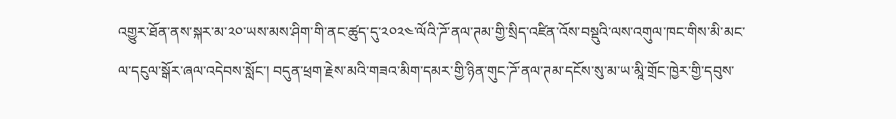འགྱུར་ཐོན་ནས་སྐར་མ་༢༠་ཡས་མས་ཤིག་གི་ནང་ཚུད་དུ་༢༠༢༤་ལོའི་ཌོ་ནལ་ཊམ་གྱི་སྲིད་འཛིན་འོས་བསྡུའི་ལས་འགུལ་ཁང་གིས་མི་མང་ལ་དངུལ་སྒོར་ཞལ་འདེབས་སློང་། བདུན་ཕྲག་རྗེས་མའི་གཟའ་མིག་དམར་གྱི་ཉིན་གུང་ཌོ་ནལ་ཊམ་དངོས་སུ་མ་ཡ་མཱི་གྲོང་ཁྱེར་གྱི་དབུས་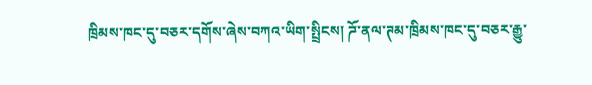ཁྲིམས་ཁང་དུ་བཅར་དགོས་ཞེས་བཀའ་ཡིག་སྤྲིངས། ཌོ་ནལ་ཊམ་ཁྲིམས་ཁང་དུ་བཅར་རྒྱུ་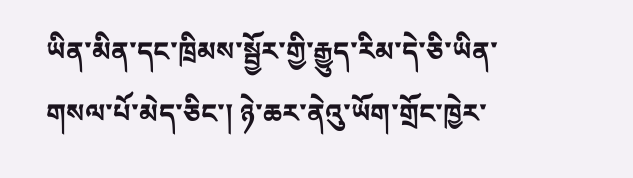ཡིན་མིན་དང་ཁྲིམས་སྦྱོར་གྱི་རྒྱུད་རིམ་དེ་ཅི་ཡིན་གསལ་པོ་མེད་ཅིང་། ཉེ་ཆར་ནེའུ་ཡོག་གྲོང་ཁྱེར་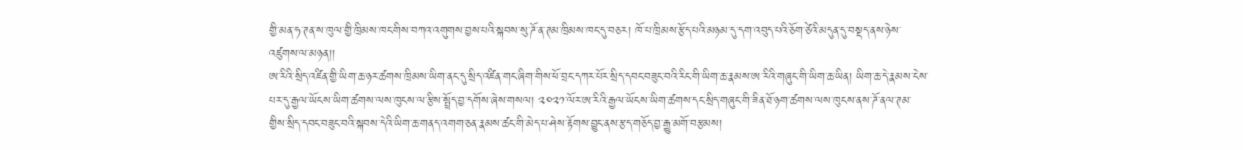གྱི་མན་ཧ་ཊན་ས་ཁུལ་གྱི་ཁྲིམས་ཁང་གིས་བཀའ་འགུགས་བྱས་པའི་སྐབས་སུ་ཌོ་ན་ཊམ་ཁྲིམས་ཁང་དུ་བཅར། ཁོ་པ་ཁྲིམས་རྩོད་པའི་མཉམ་དུ་དག་འབུད་པའི་ཅོག་ཙེའི་མདུན་དུ་བསྡད་ནས་ཉེས་འཛུགས་ལ་མཉན།།
ཨ་རིའི་སྲིད་འཛིན་གྱི་ཡིག་ཆ་ཉར་ཚགས་ཁྲིམས་ཡིག་ནང་དུ་སྲིད་འཛིན་གང་ཞིག་གིས་ཕོ་བྲང་དཀར་པོར་སྲིད་དབང་བཟུང་བའི་རིང་གི་ཡིག་ཆ་རྣམས་ཨ་རིའི་གཞུང་གི་ཡིག་ཆ་ཡིན། ཡིག་ཆ་དེ་རྣམས་ངེས་པར་དུ་རྒྱལ་ཡོངས་ཡིག་ཚགས་ལས་ཁུངས་ལ་རྩིས་སྤྲོད་བྱ་དགོས་ཞེས་གསལ། ༢༠༢༡་ལོར་ཨ་རིའི་རྒྱལ་ཡོངས་ཡིག་ཚགས་དང་སྲིད་གཞུང་གི་ཟིན་ཐོ་ཉག་ཚགས་ལས་ཁུངས་ནས་ཌོ་ནལ་ཊམ་གྱིས་སྲིད་དབང་བཟུང་བའི་སྐབས་དེའི་ཡིག་ཆ་གནད་འགག་ཅན་རྣམས་ཚང་གི་མེད་པ་ཤེས་རྟོགས་བྱུང་ནས་རྩད་གཅོད་བྱ་རྒྱུ་མགོ་བརྩམས།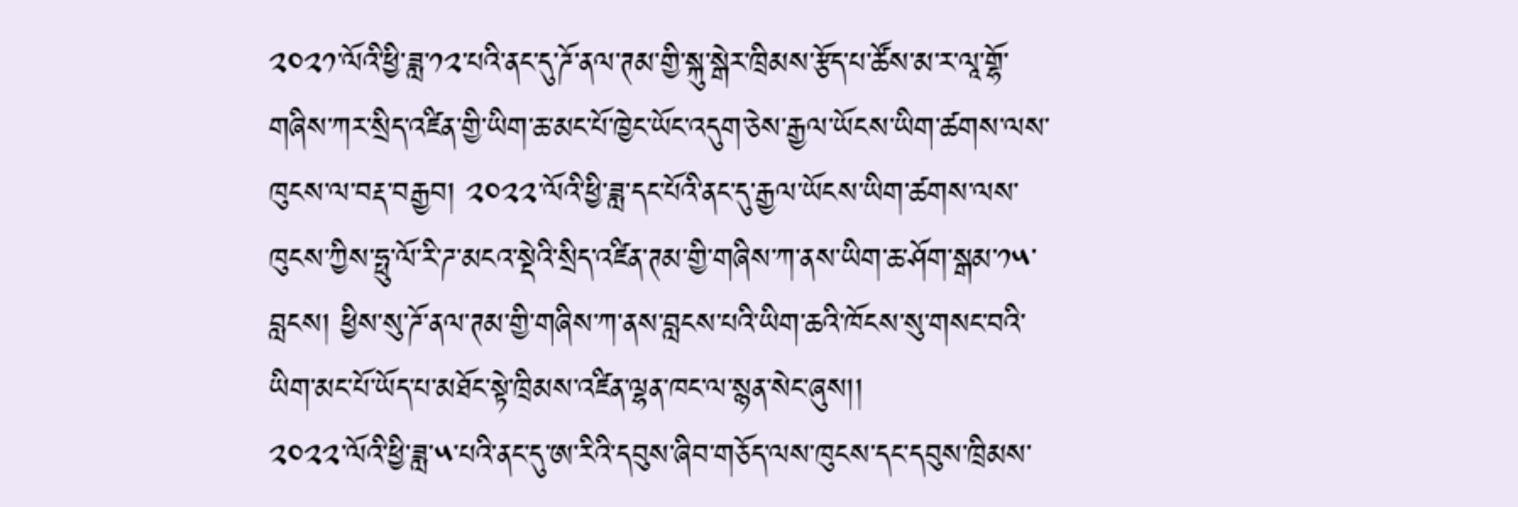༢༠༢༡་ལོའི་ཕྱི་ཟླ་༡༢་པའི་ནང་དུ་ཌོ་ནལ་ཊམ་གྱི་སྐུ་སྒེར་ཁྲིམས་རྩོད་པ་ཚོས་མ་ར་ལཱ་གྷོ་གཞིས་ཀར་སྲིད་འཛིན་གྱི་ཡིག་ཆ་མང་པོ་ཁྱེང་ཡོང་འདུག་ཅེས་རྒྱལ་ཡོངས་ཡིག་ཚགས་ལས་ཁུངས་ལ་བརྡ་བརྒྱབ། ༢༠༢༢་ལོའི་ཕྱི་ཟླ་དང་པོའི་ནང་དུ་རྒྱལ་ཡོངས་ཡིག་ཚགས་ལས་ཁུངས་ཀྱིས་ཧྥུ་ལོ་རི་ཌ་མངའ་སྡེའི་སྲིད་འཛིན་ཊམ་གྱི་གཞིས་ཀ་ནས་ཡིག་ཆ་ཤོག་སྒམ་༡༥་བླངས། ཕྱིས་སུ་ཌོ་ནལ་ཊམ་གྱི་གཞིས་ཀ་ནས་བླངས་པའི་ཡིག་ཆའི་ཁོངས་སུ་གསང་བའི་ཡིག་མང་པོ་ཡོད་པ་མཐོང་སྟེ་ཁྲིམས་འཛིན་ལྷན་ཁང་ལ་སྙན་སེང་ཞུས།།
༢༠༢༢་ལོའི་ཕྱི་ཟླ་༥་པའི་ནང་དུ་ཨ་རིའི་དབུས་ཞིབ་གཅོད་ལས་ཁུངས་དང་དབུས་ཁྲིམས་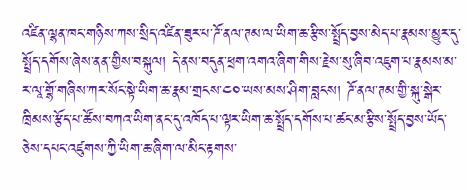འཛིན་ལྷན་ཁང་གཉིས་ཀས་སྲིད་འཛིན་ཟུར་པ་ཌོ་ནལ་ཊམ་ལ་ཡིག་ཆ་རྩིས་སྤྲོད་བྱས་མེད་པ་རྣམས་མྱུར་དུ་སྤྲོད་དགོས་ཞེས་ནན་གྱིས་བསྐུལ། དེ་ནས་བདུན་ཕྲག་འགའ་ཞིག་གིས་རྗེས་སུ་ཞིབ་འཇུག་པ་རྣམས་མ་ར་ལཱ་གྷོ་གཞིས་ཀར་སོང་སྟེ་ཡིག་ཆ་རྣམ་གྲངས་༤༠་ཡས་མས་ཤིག་བླངས། ཌོ་ནལ་ཊམ་གྱི་སྐུ་སྒེར་ཁྲིམས་རྩོད་པ་ཚོས་བཀའ་ཡིག་ནང་དུ་འཁོད་པ་ལྟར་ཡིག་ཆ་སྤྲོད་དགོས་པ་ཚང་མ་རྩིས་སྤྲོད་བྱས་ཡོད་ཅེས་དཔང་འཛུགས་ཀྱི་ཡིག་ཆ་ཞིག་ལ་མིང་རྟགས་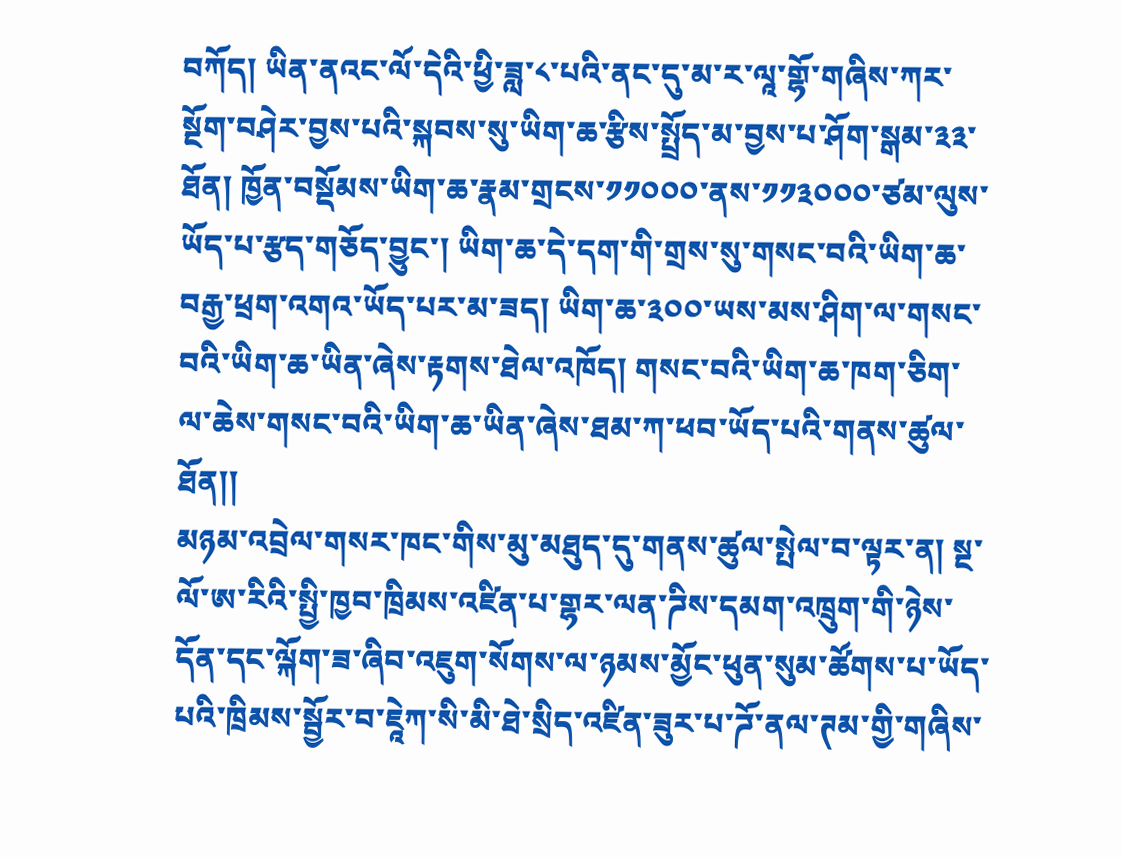བཀོད། ཡིན་ནའང་ལོ་དེའི་ཕྱི་ཟླ་༨་པའི་ནང་དུ་མ་ར་ལཱ་གྷོ་གཞིས་ཀར་སྔོག་བཤེར་བྱས་པའི་སྐབས་སུ་ཡིག་ཆ་རྩིས་སྤྲོད་མ་བྱས་པ་ཤོག་སྒམ་༣༣་ཐོན། ཁྱོན་བསྡོམས་ཡིག་ཆ་རྣམ་གྲངས་༡༡༠༠༠་ནས་༡༡༣༠༠༠་ཙམ་ལུས་ཡོད་པ་རྩད་གཅོད་བྱུང་། ཡིག་ཆ་དེ་དག་གི་གྲས་སུ་གསང་བའི་ཡིག་ཆ་བརྒྱ་ཕྲག་འགའ་ཡོད་པར་མ་ཟད། ཡིག་ཆ་༣༠༠་ཡས་མས་ཤིག་ལ་གསང་བའི་ཡིག་ཆ་ཡིན་ཞེས་རྟགས་ཐེལ་འཁོད། གསང་བའི་ཡིག་ཆ་ཁག་ཅིག་ལ་ཆེས་གསང་བའི་ཡིག་ཆ་ཡིན་ཞེས་ཐམ་ཀ་ཕབ་ཡོད་པའི་གནས་ཚུལ་ཐོན།།
མཉམ་འབྲེལ་གསར་ཁང་གིས་མུ་མཐུད་དུ་གནས་ཚུལ་སྤེལ་བ་ལྟར་ན། སྔ་ལོ་ཨ་རིའི་སྤྱི་ཁྱབ་ཁྲིམས་འཛིན་པ་གྷར་ལན་ཌིས་དམག་འཁྲུག་གི་ཉེས་དོན་དང་ལྐོག་ཟ་ཞིབ་འཇུག་སོགས་ལ་ཉམས་མྱོང་ཕུན་སུམ་ཚོགས་པ་ཡོད་པའི་ཁྲིམས་སྦྱོར་བ་ཇཱེཀ་སི་མི་ཐེ་སྲིད་འཛིན་ཟུར་པ་ཌོ་ནལ་ཊམ་གྱི་གཞིས་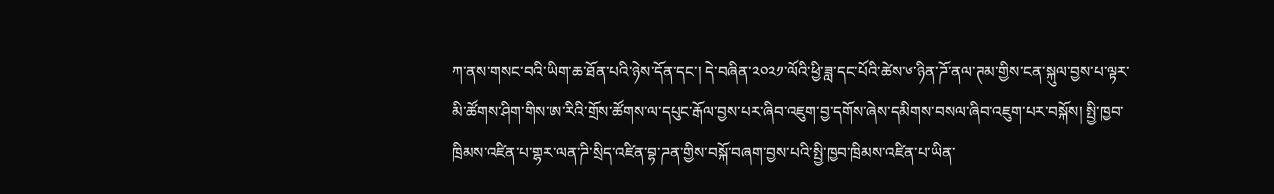ཀ་ནས་གསང་བའི་ཡིག་ཆ་ཐོན་པའི་ཉེས་དོན་དང་། དེ་བཞིན་༢༠༢༡་ལོའི་ཕྱི་ཟླ་དང་པོའི་ཚེས་༦་ཉིན་ཌོ་ནལ་ཊམ་གྱིས་ངན་སྐུལ་བྱས་པ་ལྟར་མི་ཚོགས་ཤིག་གིས་ཨ་རིའི་གྲོས་ཚོགས་ལ་དཔུང་རྒོལ་བྱས་པར་ཞིབ་འཇུག་བྱ་དགོས་ཞེས་དམིགས་བསལ་ཞིབ་འཇུག་པར་བསྐོས། སྤྱི་ཁྱབ་ཁྲིམས་འཛིན་པ་གྷར་ལན་ཌི་སྲིད་འཛིན་བྷ་ཌན་གྱིས་བསྐོ་བཞག་བྱས་པའི་སྤྱི་ཁྱབ་ཁྲིམས་འཛིན་པ་ཡིན་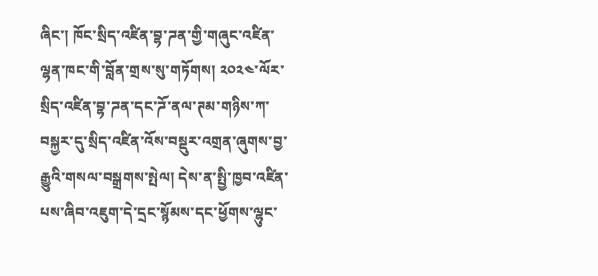ཞིང་། ཁོང་སྲིད་འཛིན་བྷ་ཌན་གྱི་གཞུང་འཛིན་ལྷན་ཁང་གི་བློན་གྲས་སུ་གཏོགས། ༢༠༢༤་ལོར་སྲིད་འཛིན་བྷ་ཌན་དང་ཌོ་ནལ་ཊམ་གཉིས་ཀ་བསྐྱར་དུ་སྲིད་འཛིན་འོས་བསྡུར་འགྲན་ཞུགས་བྱ་རྒྱུའི་གསལ་བསྒྲགས་སྤེལ། དེས་ན་སྤྱི་ཁྱབ་འཛིན་པས་ཞིབ་འཇུག་དེ་དྲང་སྙོམས་དང་ཕྱོགས་ལྷུང་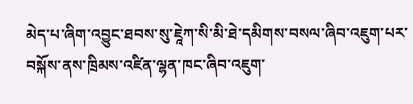མེད་པ་ཞིག་འབྱུང་ཐབས་སུ་ཇཱེཀ་སི་མི་ཐེ་དམིགས་བསལ་ཞིབ་འཇུག་པར་བསྐོས་ནས་ཁྲིམས་འཛིན་ལྷན་ཁང་ཞིབ་འཇུག་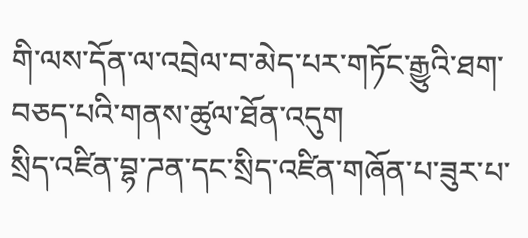གི་ལས་དོན་ལ་འབྲེལ་བ་མེད་པར་གཏོང་རྒྱུའི་ཐག་བཅད་པའི་གནས་ཚུལ་ཐོན་འདུག
སྲིད་འཛིན་བྷ་ཌན་དང་སྲིད་འཛིན་གཞོན་པ་ཟུར་པ་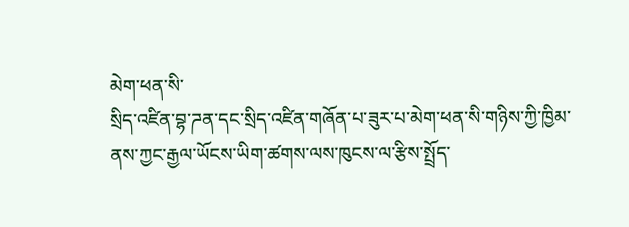མེག་ཕན་སི་
སྲིད་འཛིན་བྷ་ཌན་དང་སྲིད་འཛིན་གཞོན་པ་ཟུར་པ་མེག་ཕན་སི་གཉིས་ཀྱི་ཁྱིམ་ནས་ཀྱང་རྒྱལ་ཡོངས་ཡིག་ཚགས་ལས་ཁུངས་ལ་རྩིས་སྤྲོད་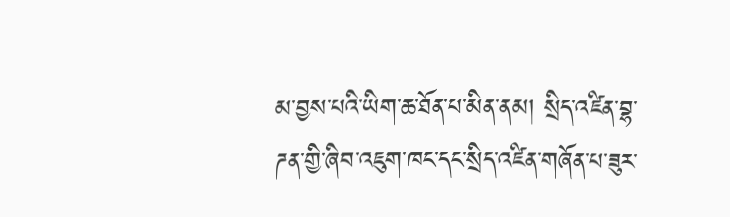མ་བྱས་པའི་ཡིག་ཆ་ཐོན་པ་མིན་ནམ། སྲིད་འཛིན་བྷ་ཌན་གྱི་ཞིབ་འཇུག་ཁང་དང་སྲིད་འཛིན་གཞོན་པ་ཟུར་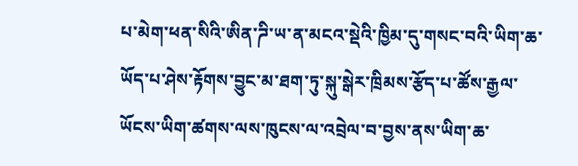པ་མེག་ཕན་སིའི་ཨིན་ཌི་ཡ་ན་མངའ་སྡེའི་ཁྱིམ་དུ་གསང་བའི་ཡིག་ཆ་ཡོད་པ་ཤེས་རྟོགས་བྱུང་མ་ཐག་ཏུ་སྐུ་སྒེར་ཁྲིམས་རྩོད་པ་ཚོས་རྒྱལ་ཡོངས་ཡིག་ཚགས་ལས་ཁུངས་ལ་འབྲེལ་བ་བྱས་ནས་ཡིག་ཆ་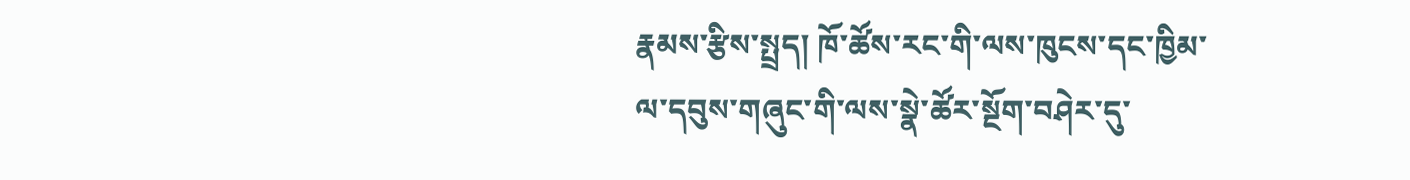རྣམས་རྩིས་སྤྲད། ཁོ་ཚོས་རང་གི་ལས་ཁུངས་དང་ཁྱིམ་ལ་དབུས་གཞུང་གི་ལས་སྣེ་ཚོར་སྔོག་བཤེར་དུ་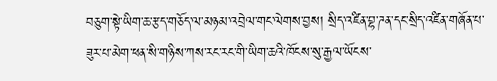བཅུག་སྟེ་ཡིག་ཆ་རྩད་གཅོད་ལ་མཉམ་འབྲེལ་གང་ལེགས་བྱས། སྲིད་འཛིན་བྷ་ཌན་དང་སྲིད་འཛིན་གཞོན་པ་ཟུར་པ་མེག་ཕན་སི་གཉིས་ཀས་རང་རང་གི་ཡིག་ཆའི་ཁོངས་སུ་རྒྱལ་ཡོངས་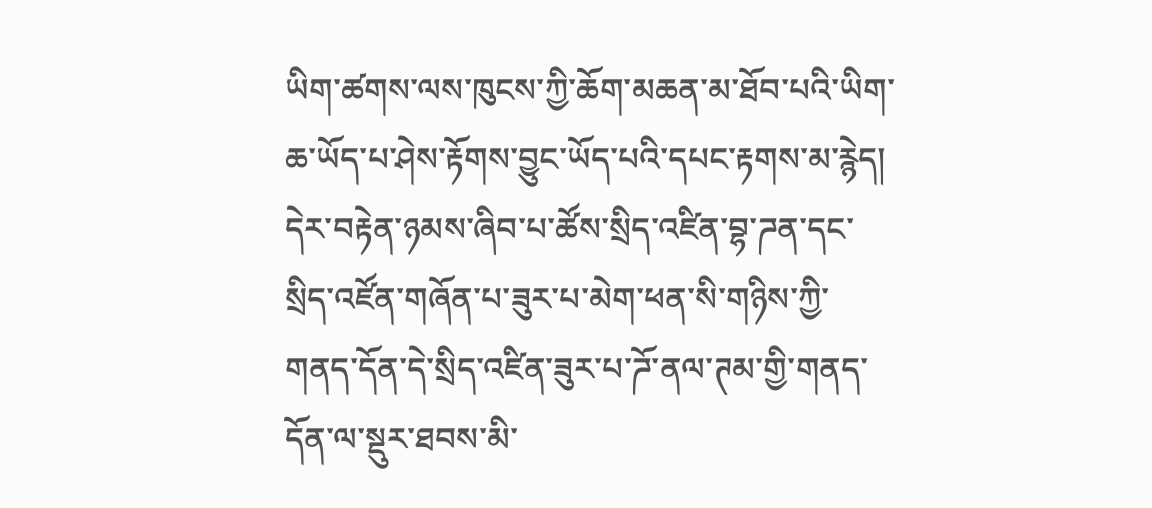ཡིག་ཚགས་ལས་ཁུངས་ཀྱི་ཆོག་མཆན་མ་ཐོབ་པའི་ཡིག་ཆ་ཡོད་པ་ཤེས་རྟོགས་བྱུང་ཡོད་པའི་དཔང་རྟགས་མ་རྙེད། དེར་བརྟེན་ཉམས་ཞིབ་པ་ཚོས་སྲིད་འཛིན་བྷ་ཌན་དང་སྲིད་འཛོན་གཞོན་པ་ཟུར་པ་མེག་ཕན་སི་གཉིས་ཀྱི་གནད་དོན་དེ་སྲིད་འཛིན་ཟུར་པ་ཌོ་ནལ་ཊམ་གྱི་གནད་དོན་ལ་སྡུར་ཐབས་མི་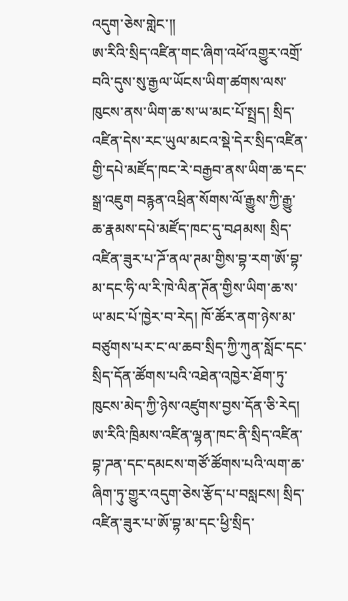འདུག་ཅེས་གླེང་།།
ཨ་རིའི་སྲིད་འཛིན་གང་ཞིག་འཕོ་འགྱུར་འགྲོ་བའི་དུས་སུ་རྒྱལ་ཡོངས་ཡིག་ཚགས་ལས་ཁུངས་ནས་ཡིག་ཆ་ས་ཡ་མང་པོ་སྤྲད། སྲིད་འཛིན་དེས་རང་ཡུལ་མངའ་སྡེ་དེར་སྲིད་འཛིན་གྱི་དཔེ་མཛོད་ཁང་རེ་བརྒྱབ་ནས་ཡིག་ཆ་དང་སྒྲ་འཇུག བརྙན་འཕྲིན་སོགས་ལོ་རྒྱུས་ཀྱི་རྒྱུ་ཆ་རྣམས་དཔེ་མཛོད་ཁང་དུ་བཤམས། སྲིད་འཛིན་ཟུར་པ་ཌོ་ནལ་ཊམ་གྱིས་བྷ་རག་ཨོ་བྷ་མ་དང་ཧི་ལ་རི་ཁེ་ལིན་ཊོན་གྱིས་ཡིག་ཆ་ས་ཡ་མང་པོ་ཁྱེར་བ་རེད། ཁོ་ཚོར་ནག་ཉེས་མ་བཙུགས་པར་ང་ལ་ཆབ་སྲིད་ཀྱི་ཀུན་སློང་དང་སྲིད་དོན་ཚོགས་པའི་འཐེན་འཁྱེར་ཐོག་ཏུ་ཁུངས་མེད་ཀྱི་ཉེས་འཛུགས་བྱས་དོན་ཅི་རེད། ཨ་རིའི་ཁྲིམས་འཛིན་ལྷན་ཁང་ནི་སྲིད་འཛིན་བྷ་ཌན་དང་དམངས་གཙོ་ཚོགས་པའི་ལག་ཆ་ཞིག་ཏུ་གྱུར་འདུག་ཅེས་རྩོད་པ་བསླངས། སྲིད་འཛིན་ཟུར་པ་ཨོ་བྷ་མ་དང་ཕྱི་སྲིད་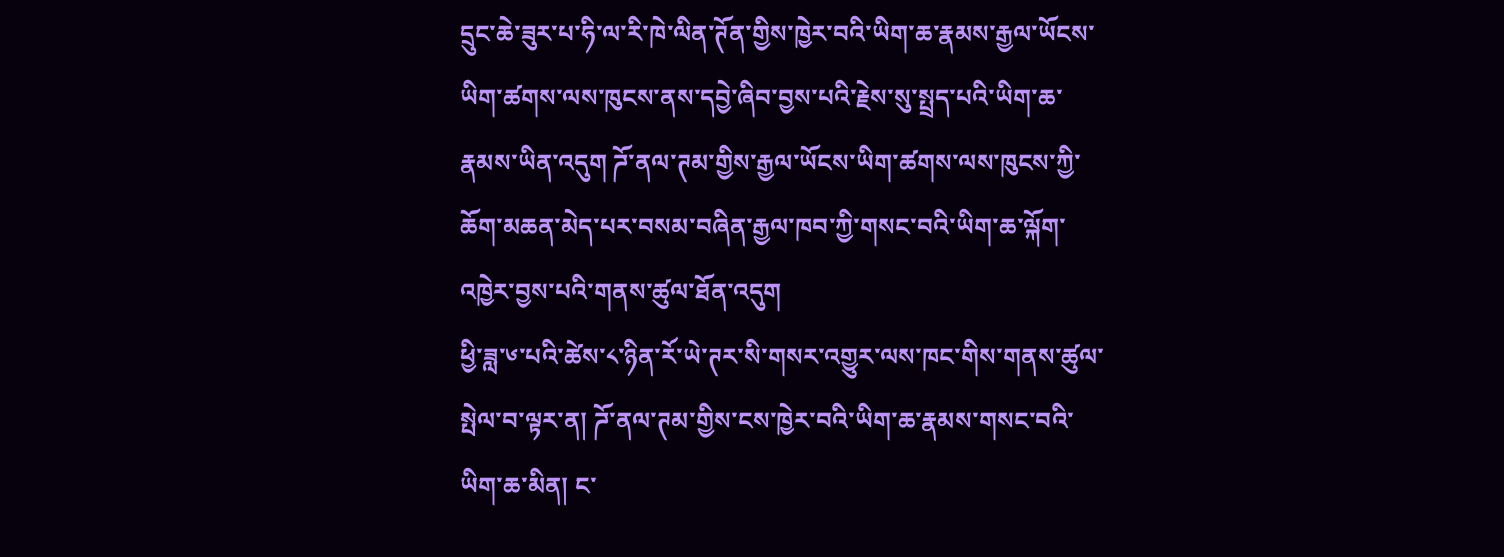དྲུང་ཆེ་ཟུར་པ་ཧི་ལ་རི་ཁེ་ལིན་ཊོན་གྱིས་ཁྱེར་བའི་ཡིག་ཆ་རྣམས་རྒྱལ་ཡོངས་ཡིག་ཚགས་ལས་ཁུངས་ནས་དབྱེ་ཞིབ་བྱས་པའི་རྗེས་སུ་སྤྲད་པའི་ཡིག་ཆ་རྣམས་ཡིན་འདུག ཌོ་ནལ་ཊམ་གྱིས་རྒྱལ་ཡོངས་ཡིག་ཚགས་ལས་ཁུངས་ཀྱི་ཆོག་མཆན་མེད་པར་བསམ་བཞིན་རྒྱལ་ཁབ་ཀྱི་གསང་བའི་ཡིག་ཆ་ལྐོག་འཁྱེར་བྱས་པའི་གནས་ཚུལ་ཐོན་འདུག
ཕྱི་ཟླ་༦་པའི་ཚེས་༨་ཉིན་རོ་ཡེ་ཊར་སི་གསར་འགྱུར་ལས་ཁང་གིས་གནས་ཚུལ་སྤེལ་བ་ལྟར་ན། ཌོ་ནལ་ཊམ་གྱིས་ངས་ཁྱེར་བའི་ཡིག་ཆ་རྣམས་གསང་བའི་ཡིག་ཆ་མིན། ང་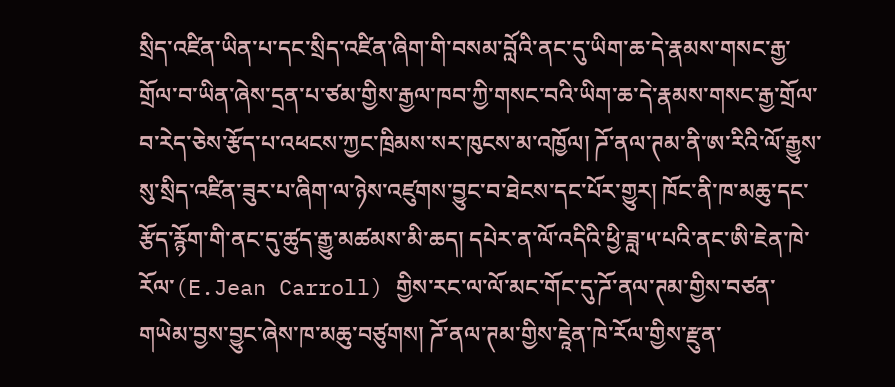སྲིད་འཛིན་ཡིན་པ་དང་སྲིད་འཛིན་ཞིག་གི་བསམ་བློའི་ནང་དུ་ཡིག་ཆ་དེ་རྣམས་གསང་རྒྱ་གྲོལ་བ་ཡིན་ཞེས་དྲན་པ་ཙམ་གྱིས་རྒྱལ་ཁབ་ཀྱི་གསང་བའི་ཡིག་ཆ་དེ་རྣམས་གསང་རྒྱ་གྲོལ་བ་རེད་ཅེས་རྩོད་པ་འཕངས་ཀྱང་ཁྲིམས་སར་ཁུངས་མ་འཁྱོལ། ཌོ་ནལ་ཊམ་ནི་ཨ་རིའི་ལོ་རྒྱུས་སུ་སྲིད་འཛིན་ཟུར་པ་ཞིག་ལ་ཉེས་འཛུགས་བྱུང་བ་ཐེངས་དང་པོར་གྱུར། ཁོང་ནི་ཁ་མཆུ་དང་རྩོད་རྙོག་གི་ནང་དུ་ཚུད་རྒྱུ་མཚམས་མི་ཆད། དཔེར་ན་ལོ་འདིའི་ཕྱི་ཟླ་༥་པའི་ནང་ཨི་ཇེན་ཁེ་རོལ་(E.Jean Carroll) གྱིས་རང་ལ་ལོ་མང་གོང་དུ་ཌོ་ནལ་ཊམ་གྱིས་བཙན་གཡེམ་བྱས་བྱུང་ཞེས་ཁ་མཆུ་བཙུགས། ཌོ་ནལ་ཊམ་གྱིས་ཇཱེན་ཁེ་རོལ་གྱིས་རྫུན་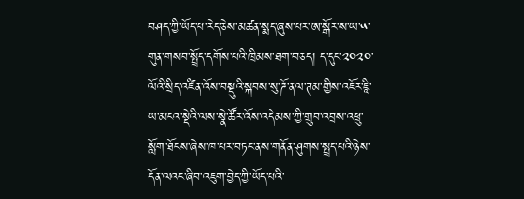བཤད་ཀྱི་ཡོད་པ་རེད་ཅེས་མཚན་སྨད་ཞུས་པར་ཨ་སྒོར་ས་ཡ་༥་གུན་གསབ་སྤྲོད་དགོས་པའི་ཁྲིམས་ཐག་བཅད། ད་དུང་༢༠༢༠་ལོའི་སྲིད་འཛིན་འོས་བསྡུའི་སྐབས་སུ་ཌོ་ནལ་ཊམ་གྱིས་འཇོར་ཇཱི་ཡ་མངའ་སྡེའི་ལས་སྣེ་ཚོར་འོས་འདེམས་ཀྱི་གྲུབ་འབྲས་འཕྲུ་སློག་ཐོངས་ཞེས་ཁ་པར་བཏང་ནས་གནོན་ཤུགས་སྤྲད་པའི་ཉེས་དོན་ལའང་ཞིབ་འཇུག་བྱེད་ཀྱི་ཡོད་པའི་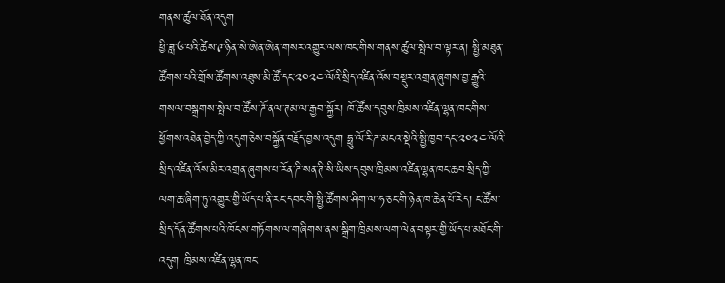གནས་ཚུལ་ཐོན་འདུག
ཕྱི་ཟླ་༦་པའི་ཚེས་༩་ཉིན་སེ་ཨེན་ཨེན་གསར་འགྱུར་ལས་ཁང་གིས་གནས་ཚུལ་སྤེལ་བ་ལྟར་ན། སྤྱི་མཐུན་ཚོགས་པའི་གྲོས་ཚོགས་འཐུས་མི་ཚོ་དང་༢༠༢༤་ལོའི་སྲིད་འཛིན་འོས་བསྡུར་འགྲན་ཞུགས་བྱ་རྒྱུའི་གསལ་བསྒྲགས་སྤེལ་བ་ཚོས་ཌོ་ནལ་ཊམ་ལ་རྒྱབ་སྐྱོར། ཁོ་ཚོས་དབུས་ཁྲིམས་འཛིན་ལྷན་ཁང་གིས་ཕྱོགས་འཐེན་བྱེད་ཀྱི་འདུག་ཅེས་བསྐྱོན་བརྗོད་བྱས་འདུག ཧྥུ་ལོ་རི་ཌ་མངའ་སྡེའི་སྤྱི་ཁྱབ་དང་༢༠༢༤་ལོའི་སྲིད་འཛིན་འོས་མིར་འགྲན་ཞུགས་པ་རོན་ཌི་སན་ཊི་སི་ཡིས་དབུས་ཁྲིམས་འཛིན་ལྷན་ཁང་ཆབ་སྲིད་ཀྱི་ལག་ཆ་ཞིག་ཏུ་འགྱུར་གྱི་ཡོད་པ་ནི་རང་དབང་གི་སྤྱི་ཚོགས་ཤིག་ལ་ཧ་ཅང་གི་ཉེན་ཁ་ཆེན་པོ་རེད། ང་ཚོས་སྲིད་དོན་ཚོགས་པའི་ཁོངས་གཏོགས་ལ་གཞིགས་ནས་སྒྲིག་ཁྲིམས་ལག་ལེན་བསྟར་གྱི་ཡོད་པ་མཐོང་གི་འདུག ཁྲིམས་འཛིན་ལྷན་ཁང་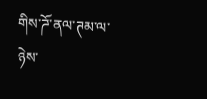གིས་ཌོ་ནལ་ཊམ་ལ་ཉེས་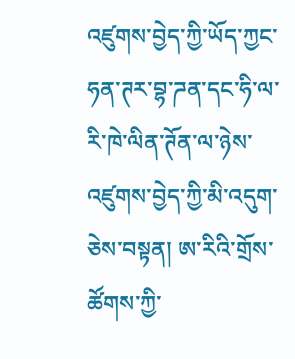འཛུགས་བྱེད་ཀྱི་ཡོད་ཀྱང་ཧན་ཊར་བྷ་ཌན་དང་ཧི་ལ་རི་ཁེ་ལིན་ཊོན་ལ་ཉེས་འཛུགས་བྱེད་ཀྱི་མི་འདུག་ཅེས་བསྟན། ཨ་རིའི་གྲོས་ཚོགས་ཀྱི་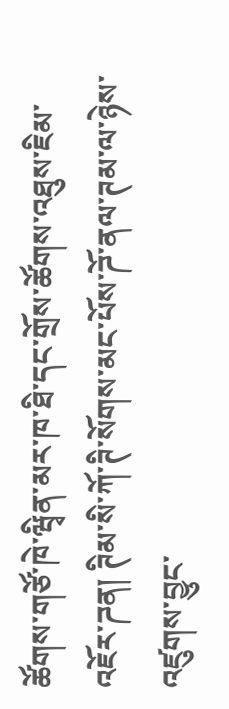ཚོགས་གཙོ་ཁེ་ཝྭིན་མར་ཁ་ཐི་དང་གྲོས་ཚོགས་འཐུས་ཇིམ་འཇོར་ཌན། ཊིམ་སི་ཀོ་ཊི་སོགས་མང་པོས་ཌོ་ནལ་ཊམ་ལ་ཉེས་འཛུགས་བྱུང་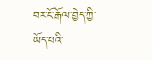བར་ངོ་རྒོལ་བྱེད་ཀྱི་ཡོད་པའི་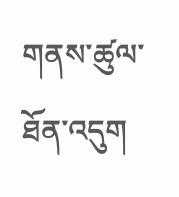གནས་ཚུལ་ཐོན་འདུག